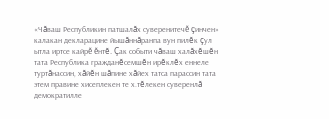«Чăваш Республикин патшалăх суверенитечĕ çинчен» калакан декларацине йышăннăранпа вун пилĕк çул ытла иртсе кайрĕ ĕнтĕ. Çак событи чăваш халăхĕшĕн тата Республика гражданĕсемшĕн ирĕклĕх еннеле туртăнассин, хăйĕн шăпине хăйех татса парассин тата этем правине хисеплекен те х.тĕлекен суверенлă демократилле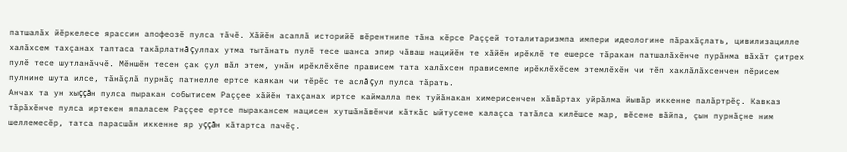патшалăх йĕркелесе ярассин апофеозĕ пулса тăчĕ. Хăйĕн асаплă историйĕ вĕрентнипе тăна кĕрсе Раççей тоталитаризмпа импери идеологине пăрахăçлать, цивилизацилле халăхсем тахçанах таптаса такăрлатнă çулпах утма тытăнать пулĕ тесе шанса эпир чăваш нацийĕн те хăйĕн ирĕклĕ те ешерсе тăракан патшалăхĕнче пурăнма вăхăт çитрех пулĕ тесе шутланăччĕ. Мĕншĕн тесен çак çул вăл этем, унăн ирĕклĕхĕпе прависем тата халăхсен прависемпе ирĕклĕхĕсем этемлĕхĕн чи тĕп хаклăлăхсенчен пĕрисем пулнине шута илсе, тăнăçлă пурнăç патнелле ертсе каякан чи тĕрĕс те аслă çул пулса тăрать.
Анчах та ун хыççăн пулса пыракан событисем Раççее хăйĕн тахçанах иртсе каймалла пек туйăнакан химерисенчен хăвăртах уйрăлма йывăр иккенне палăртрĕç. Кавказ тăрăхĕнче пулса иртекен япаласем Раççее ертсе пыракансем нацисен хутшăнăвĕнчи кăткăс ыйтусене калаçса татăлса килĕшсе мар, вĕсене вăйпа, çын пурнăçне ним шеллемесĕр, татса парасшăн иккенне яр уççăн кăтартса пачĕç.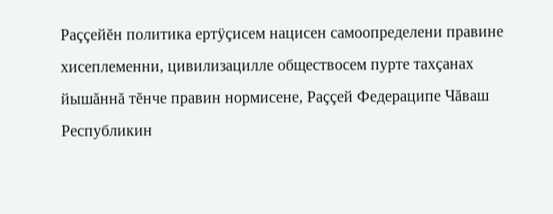Раççейĕн политика ертÿçисем нацисен самоопределени правине хисеплеменни, цивилизацилле обществосем пурте тахçанах йышăннă тĕнче правин нормисене, Раççей Федераципе Чăваш Республикин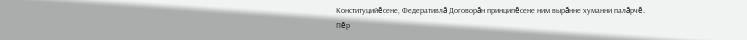Конституцийĕсене, Федеративлă Договорăн принципĕсене ним вырăнне хуманни палăрчĕ.
Пĕр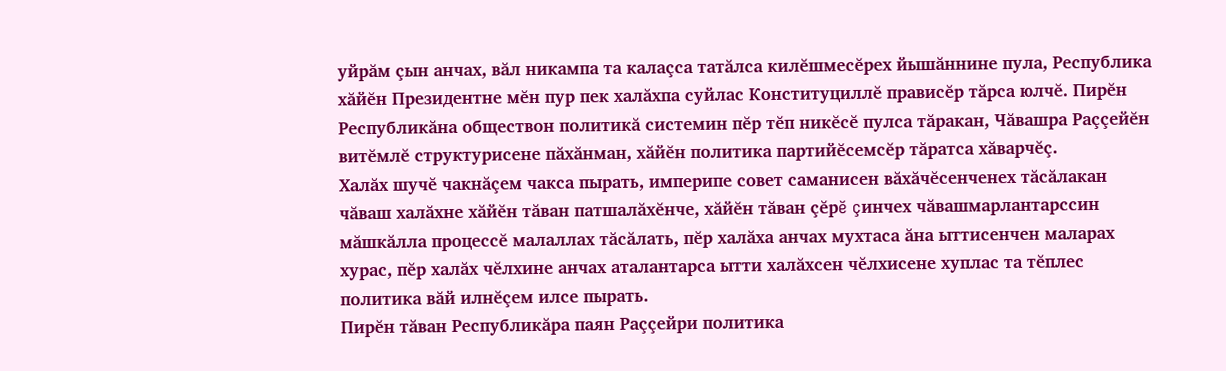уйрăм çын анчах, вăл никампа та калаçса татăлса килĕшмесĕрех йышăннине пула, Республика хăйĕн Президентне мĕн пур пек халăхпа суйлас Конституциллĕ прависĕр тăрса юлчĕ. Пирĕн Республикăна обществон политикă системин пĕр тĕп никĕсĕ пулса тăракан, Чăвашра Раççейĕн витĕмлĕ структурисене пăхăнман, хăйĕн политика партийĕсемсĕр тăратса хăварчĕç.
Халăх шучĕ чакнăçем чакса пырать, империпе совет саманисен вăхăчĕсенченех тăсăлакан чăваш халăхне хăйĕн тăван патшалăхĕнче, хăйĕн тăван çĕрĕ çинчех чăвашмарлантарссин мăшкăлла процессĕ малаллах тăсăлать, пĕр халăха анчах мухтаса ăна ыттисенчен маларах хурас, пĕр халăх чĕлхине анчах аталантарса ытти халăхсен чĕлхисене хуплас та тĕплес политика вăй илнĕçем илсе пырать.
Пирĕн тăван Республикăра паян Раççейри политика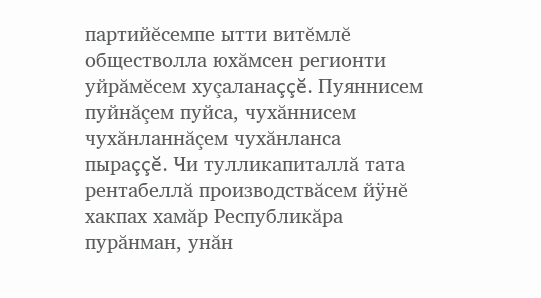партийĕсемпе ытти витĕмлĕ обществолла юхăмсен регионти уйрăмĕсем хуçаланаççĕ. Пуяннисем пуйнăçем пуйса, чухăннисем чухăнланнăçем чухăнланса пыраççĕ. Чи тулликапиталлă тата рентабеллă производствăсем йÿнĕ хакпах хамăр Республикăра пурăнман, унăн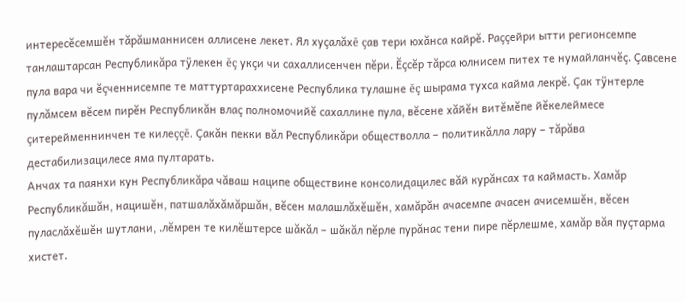интересĕсемшĕн тăрăшманнисен аллисене лекет. Ял хуçалăхĕ çав тери юхăнса кайрĕ. Раççейри ытти регионсемпе танлаштарсан Республикăра тÿлекен ĕç укçи чи сахаллисенчен пĕри. Ĕçсĕр тăрса юлнисем питех те нумайланчĕç. Çавсене пула вара чи ĕçченнисемпе те маттуртараххисене Республика тулашне ĕç шырама тухса кайма лекрĕ. Çак тÿнтерле пулăмсем вĕсем пирĕн Республикăн влаç полномочийĕ сахаллине пула, вĕсене хăйĕн витĕмĕпе йĕкелеймесе çитерейменнинчен те килеççĕ. Çакăн пекки вăл Республикăри обществолла – политикăлла лару – тăрăва дестабилизацилесе яма пултарать.
Анчах та паянхи кун Республикăра чăваш наципе обществине консолидацилес вăй курăнсах та каймасть. Хамăр Республикăшăн, нацишĕн, патшалăхăмăршăн, вĕсен малашлăхĕшĕн, хамăрăн ачасемпе ачасен ачисемшĕн, вĕсен пуласлăхĕшĕн шутлани, .лĕмрен те килĕштерсе шăкăл – шăкăл пĕрле пурăнас тени пире пĕрлешме, хамăр вăя пуçтарма хистет.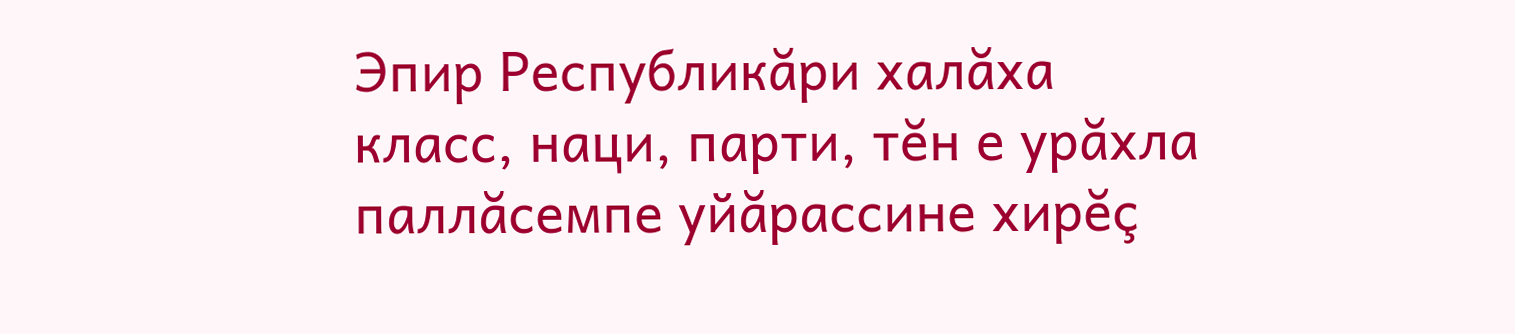Эпир Республикăри халăха класс, наци, парти, тĕн е урăхла паллăсемпе уйăрассине хирĕç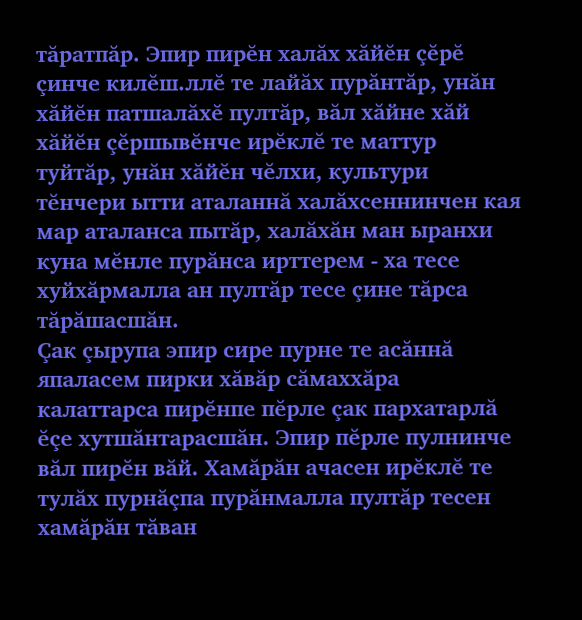тăратпăр. Эпир пирĕн халăх хăйĕн çĕрĕ çинче килĕш.ллĕ те лайăх пурăнтăр, унăн хăйĕн патшалăхĕ пултăр, вăл хăйне хăй хăйĕн çĕршывĕнче ирĕклĕ те маттур туйтăр, унăн хăйĕн чĕлхи, культури тĕнчери ытти аталаннă халăхсеннинчен кая мар аталанса пытăр, халăхăн ман ыранхи куна мĕнле пурăнса ирттерем - ха тесе хуйхăрмалла ан пултăр тесе çине тăрса тăрăшасшăн.
Çак çырупа эпир сире пурне те асăннă япаласем пирки хăвăр сăмаххăра калаттарса пирĕнпе пĕрле çак пархатарлă ĕçе хутшăнтарасшăн. Эпир пĕрле пулнинче вăл пирĕн вăй. Хамăрăн ачасен ирĕклĕ те тулăх пурнăçпа пурăнмалла пултăр тесен хамăрăн тăван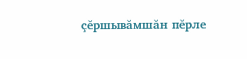çĕршывăмшăн пĕрле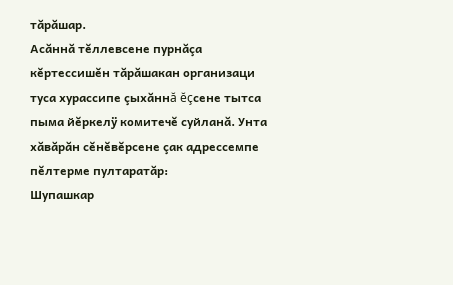тăрăшар.
Асăннă тĕллевсене пурнăçа кĕртессишĕн тăрăшакан организаци туса хурассипе çыхăннă ĕçсене тытса пыма йĕркелÿ комитечĕ суйланă. Унта хăвăрăн сĕнĕвĕрсене çак адрессемпе пĕлтерме пултаратăр:
Шупашкар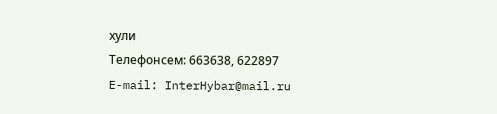хули
Телефонсем: 663638, 622897
E-mail: InterHybar@mail.ru